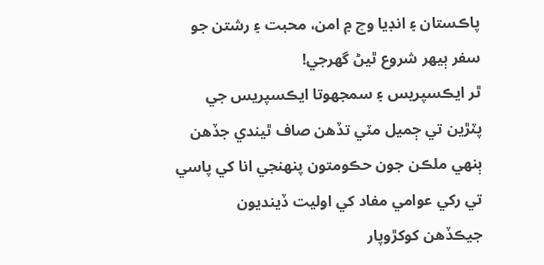پاڪستان ۽ انڊيا وچ ۾ امن، محبت ۽ رشتن جو سفر ٻيھر شروع ٿيڻ گهرجي!
ٿر ايڪسپريس ۽ سمجھوتا ايڪسپريس جي پٽڙين تي ڄميل مٽي تڏهن صاف ٿيندي جڏهن ٻنهي ملڪن جون حڪومتون پنهنجي انا کي پاسي تي رکي عوامي مفاد کي اوليت ڏينديون
جيڪڏھن کوکڙوپار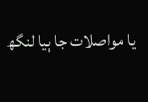يا مواصلات جا ٻيا لنگھ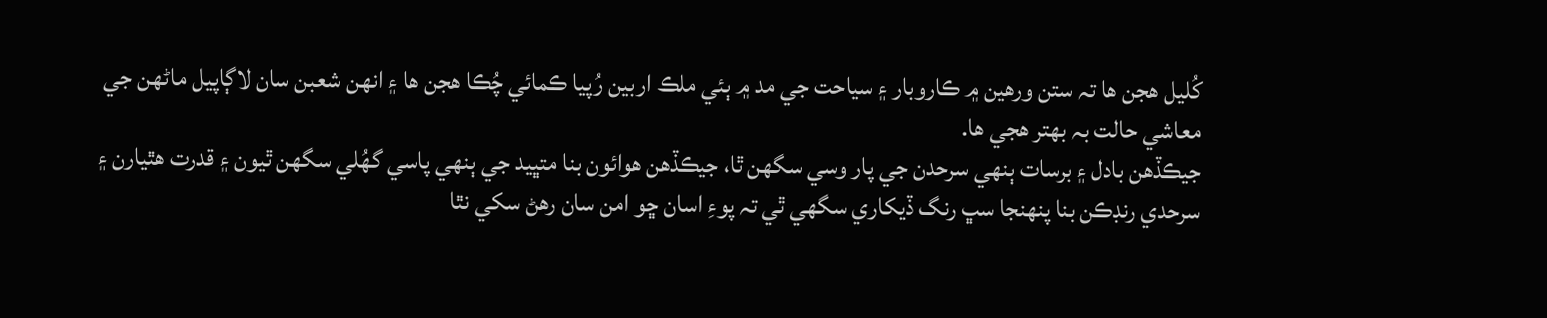کُليل ھجن ھا تہ ستن ورھين ۾ ڪاروبار ۽ سياحت جي مد ۾ ٻئي ملڪ اربين رُپيا ڪمائي چُڪا ھجن ھا ۽ انھن شعبن سان لاڳاپيل ماڻھن جي معاشي حالت بہ بھتر ھجي ھا.
جيڪڏھن بادل ۽ برسات ٻنھي سرحدن جي پار وسي سگھن ٿا، جيڪڏھن ھوائون بنا متڀيد جي ٻنھي پاسي گھُلي سگھن ٿيون ۽ قدرت ھٿيارن ۽ سرحدي رنڊڪن بنا پنھنجا سڀ رنگ ڏيکاري سگھي ٿي تہ پوءِ اسان ڇو امن سان رھڻ سکي نٿا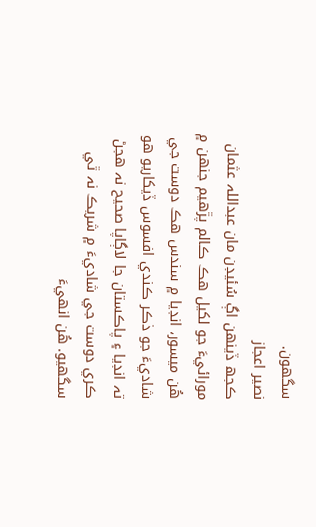سگھون.
نصير اعجاز
ڪجھ ڏينھن اڳ سُئيڊن مان عبداللہ عثمان مورائيءَ جو لکيل ھڪ ڪالم پڙھيم جنھن ۾ ھُن ميسور، انڊيا ۾ سندس ھڪ دوست جي شاديءَ جو ذڪر ڪندي افسوس ڏيکاريو ھو تہ انڊيا ۽ پاڪستان جا لاڳاپا صحيح نہ ھجڻ ڪري دوست جي شاديءَ ۾ شريڪ نہ ٿي سگھيو. ھُن انھيءَ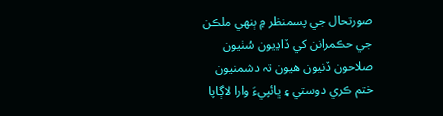صورتحال جي پسمنظر ۾ ٻنھي ملڪن جي حڪمرانن کي ڏاڍيون سُٺيون صلاحون ڏنيون ھيون تہ دشمنيون ختم ڪري دوستي ۽ ڀائپيءَ وارا لاڳاپا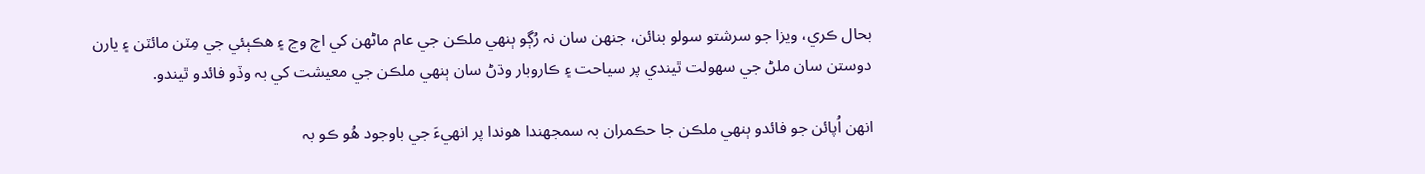بحال ڪري، ويزا جو سرشتو سولو بنائن، جنھن سان نہ رُڳو ٻنھي ملڪن جي عام ماڻھن کي اچ وڃ ۽ ھڪٻئي جي مِٽن مائٽن ۽ يارن دوستن سان ملڻ جي سھولت ٿيندي پر سياحت ۽ ڪاروبار وڌڻ سان ٻنھي ملڪن جي معيشت کي بہ وڏو فائدو ٿيندو.

انھن اُپائن جو فائدو ٻنھي ملڪن جا حڪمران بہ سمجھندا ھوندا پر انھيءَ جي باوجود ھُو ڪو بہ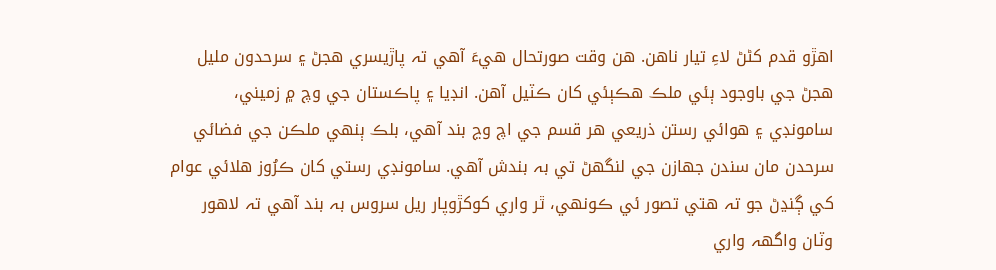اھڙو قدم کڻڻ لاءِ تيار ناھن. ھن وقت صورتحال ھيءَ آھي تہ پاڙيسري ھجڻ ۽ سرحدون مليل ھجڻ جي باوجود ٻئي ملڪ ھڪٻئي کان ڪٽيل آھن. انڊيا ۽ پاڪستان جي وچ ۾ زميني، سامونڊي ۽ ھوائي رستن ذريعي ھر قسم جي اچ وڃ بند آھي، بلڪ ٻنھي ملڪن جي فضائي سرحدن مان سندن جھازن جي لنگھڻ تي بہ بندش آھي. سامونڊي رستي کان ڪرُوز ھلائي عوام کي ڳنڍڻ جو تہ ھتي تصور ئي ڪونھي، ٿر واري کوکڙوپار ريل سروس بہ بند آھي تہ لاھور وٽان واگھہ واري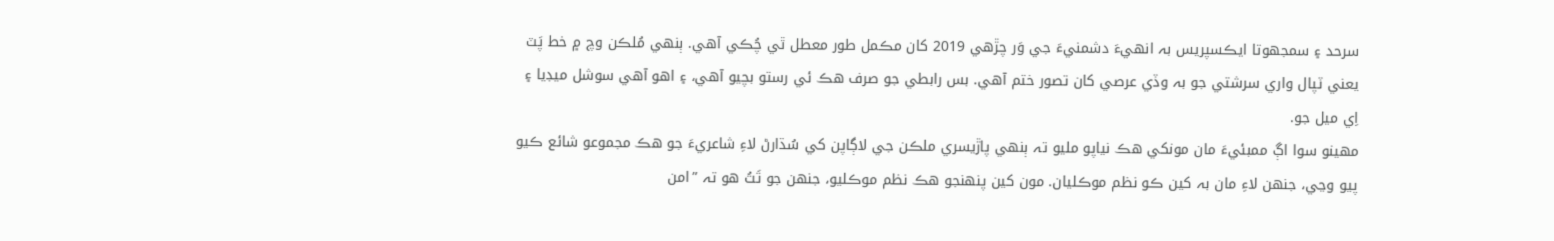سرحد ۽ سمجھوتا ايڪسپريس بہ انھيءَ دشمنيءَ جي وَر چڙھي 2019 کان مڪمل طور معطل ٿي چُڪي آھي. ٻنھي مُلڪن وچ ۾ خط پَٽ يعني ٽپال واري سرشتي جو بہ وڏي عرصي کان تصور ختم آھي. بس رابطي جو صرف ھڪ ئي رستو بچيو آھي، ۽ اھو آھي سوشل ميڊيا ۽ اِي ميل جو.
مھينو سوا اڳ ممبئيءَ مان مونکي ھڪ نياپو مليو تہ ٻنھي پاڙيسري ملڪن جي لاڳاپن کي سُڌارڻ لاءِ شاعريءَ جو ھڪ مجموعو شائع ڪيو پيو وڃي، جنھن لاءِ مان بہ کين ڪو نظم موڪليان. مون کين پنھنجو ھڪ نظم موڪليو، جنھن جو تَتُ ھو تہ ”امن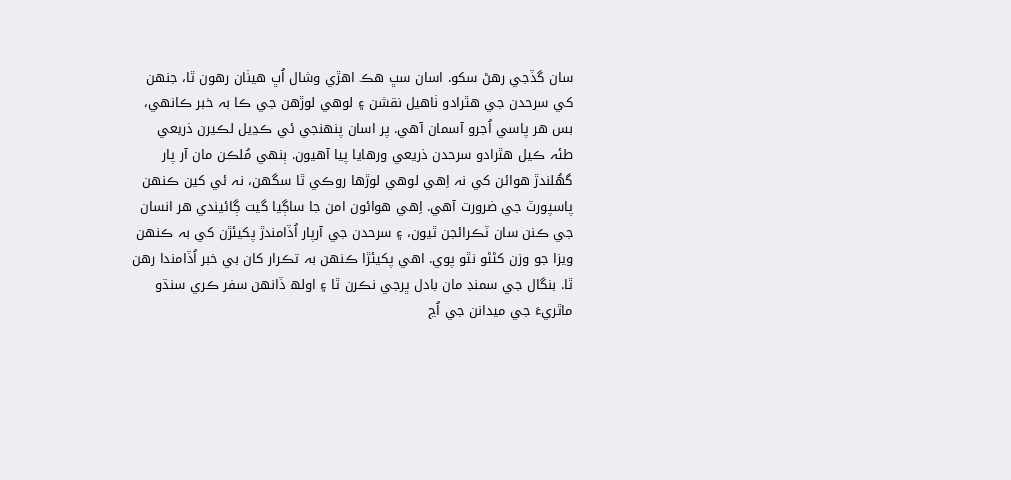سان گڏجي رھڻ سکو. اسان سڀ ھڪ اھڙي وشال اُڀ ھيٺان رھون ٿا، جنھن کي سرحدن جي ھٿرادو ٺاھيل نقشن ۽ لوھي لوڙھن جي ڪا بہ خبر ڪانھي، بس ھر پاسي اُجرو آسمان آھي. پر اسان پنھنجي ئي ڪڍيل لڪيرن ذريعي طئہ ڪيل ھٿرادو سرحدن ذريعي ورھايا پيا آھيون. ٻنھي مُلڪن مان آر پار گھُلندڙ ھوائن کي نہ اِھي لوھي لوڙھا روڪي ٿا سگھن، نہ ئي کين ڪنھن پاسپورٽ جي ضرورت آھي. اِھي ھوائون امن جا ساڳيا گيت ڳائيندي ھر انسان جي ڪنن سان ٽڪرائجن ٿيون، ۽ سرحدن جي آرپار اُڏامندڙ پکيئڙن کي بہ ڪنھن ويزا جو وزن کڻڻو نٿو پوي. اھي پکيئڙا ڪنھن بہ تڪرار کان بي خبر اُڏامندا رھن ٿا. بنگال جي سمنڊ مان بادل ڀرجي نڪرن ٿا ۽ اولھ ڏانھن سفر ڪري سنڌو ماٿريءَ جي ميدانن جي اُڃ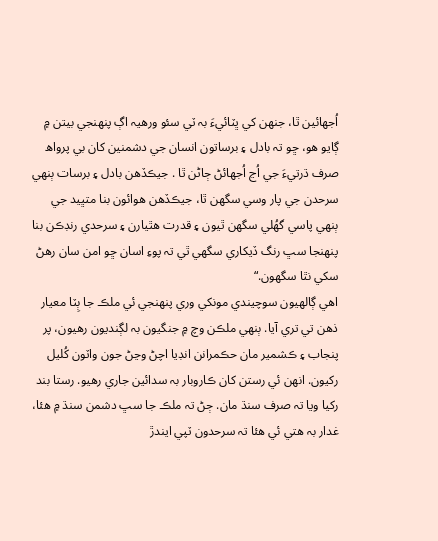اُجھائين ٿا، جنھن کي ڀٽائيءَ بہ ٽي سئو ورھيہ اڳ پنھنجي بيتن ۾ ڳايو ھو، ڇو تہ بادل ۽ برساتون انسان جي دشمنين کان بي پرواھ صرف ڌرتيءَ جي اُڃ اُجھائڻ ڄاڻن ٿا . جيڪڏھن بادل ۽ برسات ٻنھي سرحدن جي پار وسي سگھن ٿا، جيڪڏھن ھوائون بنا متڀيد جي ٻنھي پاسي گھُلي سگھن ٿيون ۽ قدرت ھٿيارن ۽ سرحدي رنڊڪن بنا پنھنجا سڀ رنگ ڏيکاري سگھي ٿي تہ پوءِ اسان ڇو امن سان رھڻ سکي نٿا سگھون.“
اھي ڳالھيون سوچيندي مونکي وري پنھنجي ئي ملڪ جا ٻِٽا معيار ذھن تي تري آيا. ٻنھي ملڪن وچ ۾ جنگيون بہ لڳنديون رھيون، پر پنجاب ۽ ڪشمير مان حڪمرانن انڊيا اچڻ وڃڻ جون واٽون کُليل رکيون. انھن ئي رستن کان ڪاروبار بہ سدائين جاري رھيو. رستا بند رکيا ويا تہ صرف سنڌ مان. ڄڻ تہ ملڪ جا سڀ دشمن سنڌ ۾ ھئا، غدار بہ ھتي ئي ھئا تہ سرحدون ٽپي ايندڙ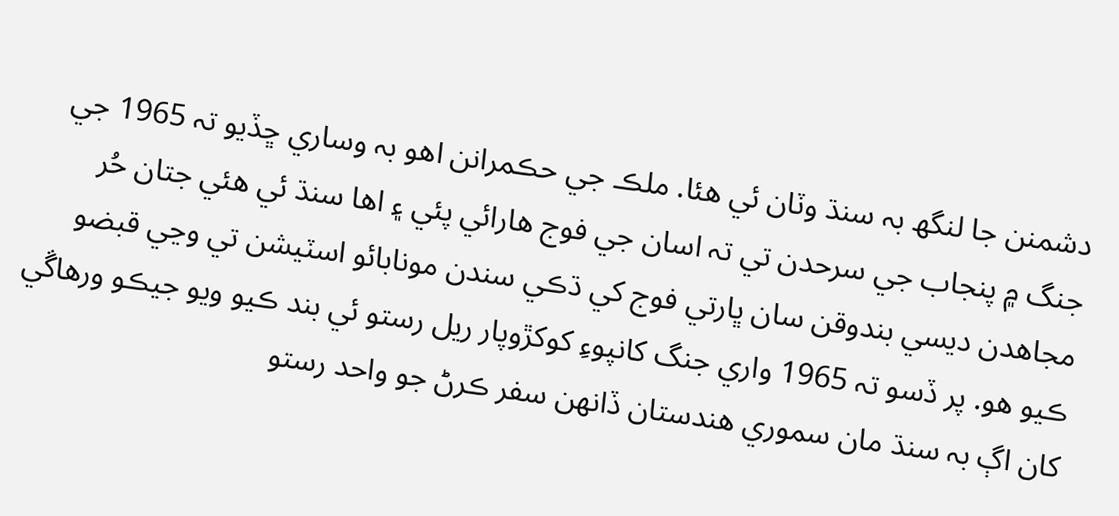دشمنن جا لنگھ بہ سنڌ وٽان ئي ھئا. ملڪ جي حڪمرانن اھو بہ وساري ڇڏيو تہ 1965 جي جنگ ۾ پنجاب جي سرحدن تي تہ اسان جي فوج ھارائي پئي ۽ اھا سنڌ ئي ھئي جتان حُر مجاھدن ديسي بندوقن سان ڀارتي فوج کي ڌڪي سندن مونابائو اسٽيشن تي وڃي قبضو ڪيو ھو. پر ڏسو تہ 1965 واري جنگ کانپوءِ کوکڙوپار ريل رستو ئي بند ڪيو ويو جيڪو ورھاڱي کان اڳ بہ سنڌ مان سموري ھندستان ڏانھن سفر ڪرڻ جو واحد رستو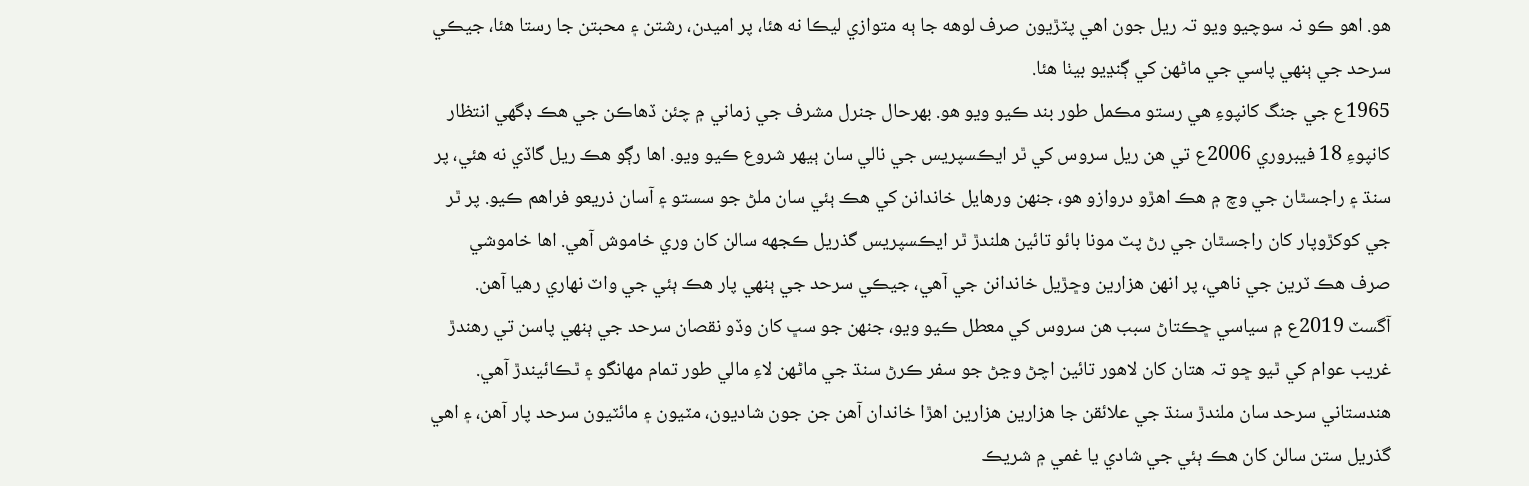ھو. اھو ڪو نہ سوچيو ويو تہ ريل جون اھي پٽڙيون صرف لوهه جا ٻه متوازي ليڪا نه ھئا، پر اميدن، رشتن ۽ محبتن جا رستا هئا، جيڪي سرحد جي ٻنھي پاسي جي ماڻھن کي ڳنڍيو بيٺا ھئا.
1965ع جي جنگ کانپوءِ هي رستو مڪمل طور بند ڪيو ويو هو. بھرحال جنرل مشرف جي زماني ۾ چئن ڏھاڪن جي هڪ ڊگهي انتظار کانپوءِ 18 فيبروري 2006ع تي هن ريل سروس کي ٿر ايڪسپريس جي نالي سان ٻيهر شروع ڪيو ويو. اها رڳو هڪ ريل گاڏي نه هئي، پر سنڌ ۽ راجسٿان جي وچ ۾ هڪ اهڙو دروازو هو، جنهن ورهايل خاندانن کي هڪ ٻئي سان ملڻ جو سستو ۽ آسان ذريعو فراهم ڪيو. پر ٿر جي کوکڙوپار کان راجسٿان جي رڻ پٽ مونا بائو تائين هلندڙ ٿر ايڪسپريس گذريل ڪجهه سالن کان وري خاموش آهي. اها خاموشي صرف هڪ ٽرين جي ناهي، پر انهن هزارين وڇڙيل خاندانن جي آهي، جيڪي سرحد جي ٻنهي پار هڪ ٻئي جي واٽ نهاري رهيا آهن.
آگسٽ 2019ع ۾ سياسي ڇڪتاڻ سبب هن سروس کي معطل ڪيو ويو، جنهن جو سڀ کان وڏو نقصان سرحد جي ٻنهي پاسن تي رهندڙ غريب عوام کي ٿيو ڇو تہ ھتان کان لاهور تائين اچڻ وڃڻ جو سفر ڪرڻ سنڌ جي ماڻهن لاءِ مالي طور تمام مهانگو ۽ ٿڪائيندڙ آهي. ھندستاني سرحد سان ملندڙ سنڌ جي علائقن جا ھزارين هزارين اھڙا خاندان آھن جن جون شاديون، مٽيون ۽ مائٽيون سرحد پار آهن، ۽ اهي گذريل ستن سالن کان هڪ ٻئي جي شادي يا غمي ۾ شريڪ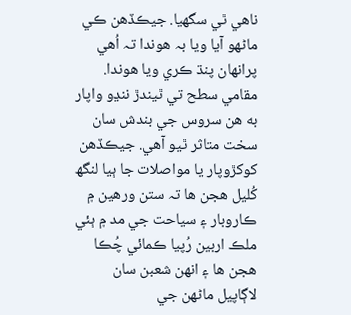ناهي ٿي سگهيا. جيڪڏھن ڪي ماڻھو آيا ويا بہ ھوندا تہ اُھي پرانھان پنڌ ڪري ويا ھوندا.
مقامي سطح تي ٿيندڙ ننڍو واپار به هن سروس جي بندش سان سخت متاثر ٿيو آهي. جيڪڏھن کوکڙوپار يا مواصلات جا ٻيا لنگھ کُليل ھجن ھا تہ ستن ورھين ۾ ڪاروبار ۽ سياحت جي مد ۾ ٻئي ملڪ اربين رُپيا ڪمائي چُڪا ھجن ھا ۽ انھن شعبن سان لاڳاپيل ماڻھن جي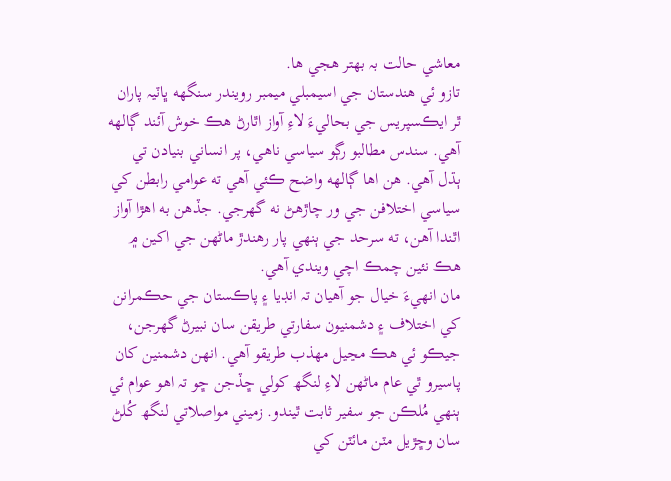معاشي حالت بہ بھتر ھجي ھا.
تازو ئي هندستان جي اسيمبلي ميمبر رويندر سنگهه ڀاٽيہ پاران ٿر ايڪسپريس جي بحاليءَ لاءِ آواز اٿارڻ هڪ خوش آئند ڳالهه آهي. سندس مطالبو رڳو سياسي ناهي، پر انساني بنيادن تي ٻڌل آهي. هن اها ڳالهه واضح ڪئي آهي ته عوامي رابطن کي سياسي اختلافن جي ور چاڙهڻ نه گهرجي. جڏهن به اهڙا آواز اٿندا آهن، ته سرحد جي ٻنهي پار رهندڙ ماڻهن جي اکين ۾ هڪ نئين چمڪ اچي ويندي آهي.
مان انھيءَ خيال جو آھيان تہ انڊيا ۽ پاڪستان جي حڪمرانن کي اختلاف ۽ دشمنيون سفارتي طريقن سان نبيرڻ گھرجن، جيڪو ئي ھڪ مڃيل مھذب طريقو آھي. انھن دشمنين کان پاسيرو ٿي عام ماڻھن لاءِ لنگھ کولي ڇڏجن ڇو تہ اھو عوام ئي ٻنھي مُلڪن جو سفير ثابت ٿيندو. زميني مواصلاتي لنگھ کُلڻ سان وڇڙيل مٽن مائٽن کي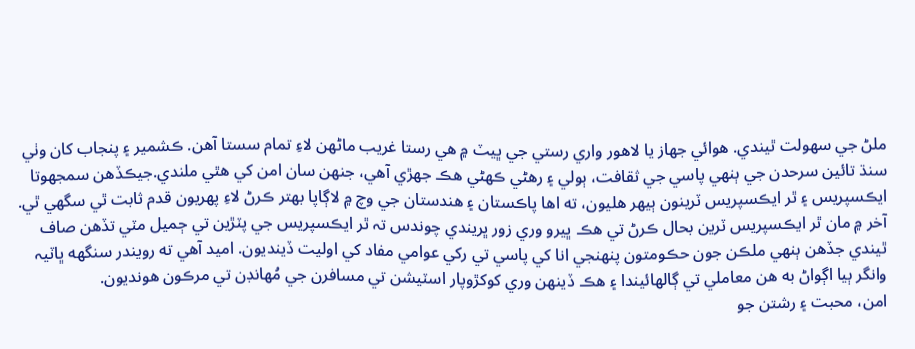ملڻ جي سھولت ٿيندي. هوائي جهاز يا لاهور واري رستي جي ڀيٽ ۾ هي رستا غريب ماڻهن لاءِ تمام سستا آهن. ڪشمير ۽ پنجاب کان وٺي سنڌ تائين سرحدن جي ٻنھي پاسي جي ثقافت، ٻولي ۽ رهڻي ڪهڻي هڪ جهڙي آهي، جنهن سان امن کي هٿي ملندي.جيڪڏهن سمجھوتا ايڪسپريس ۽ ٿر ايڪسپريس ٽرينون ٻيهر هليون، ته اها پاڪستان ۽ هندستان جي وچ ۾ لاڳاپا بهتر ڪرڻ لاءِ پهريون قدم ثابت ٿي سگهي ٿي.
آخر ۾ مان ٿر ايڪسپريس ٽرين بحال ڪرڻ تي ھڪ ڀيرو وري زور ڀريندي چوندس تہ ٿر ايڪسپريس جي پٽڙين تي ڄميل مٽي تڏهن صاف ٿيندي جڏهن ٻنهي ملڪن جون حڪومتون پنهنجي انا کي پاسي تي رکي عوامي مفاد کي اوليت ڏينديون. اميد آهي ته رويندر سنگهه ڀاٽيہ وانگر ٻيا اڳواڻ به هن معاملي تي ڳالهائيندا ۽ هڪ ڏينهن وري کوکڙوپار اسٽيشن تي مسافرن جي مُھانڊن تي مرڪون هونديون.
امن، محبت ۽ رشتن جو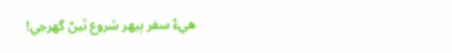هيءُ سفر ٻيهر شروع ٿيڻ گهرجي!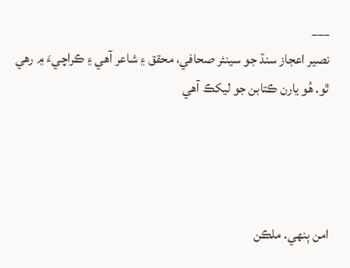___
نصير اعجاز سنڌ جو سينئر صحافي، محقق ۽ شاعر آھي ۽ ڪراچيءَ ۾ رھي ٿو. ھُو يارن ڪتابن جو ليکڪ آھي




امن ٻنھي. ملڪن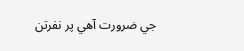جي ضرورت آهي پر نفرتن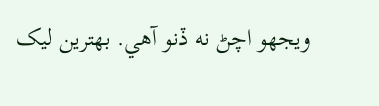ويجھو اچڻ نه ڏنو آهي. بھترين ليک